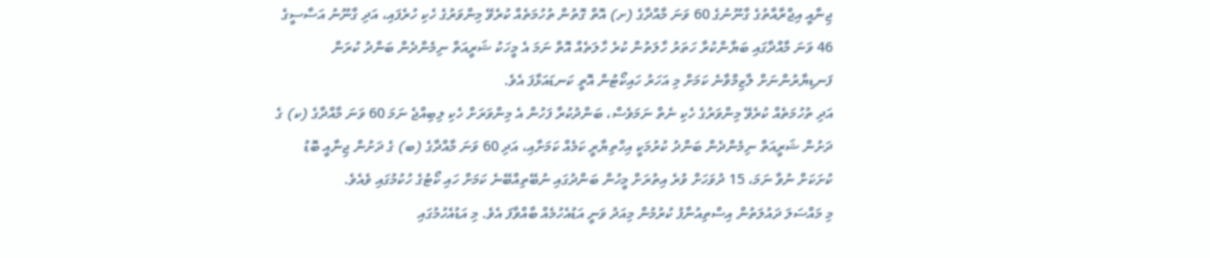ޖިނާއީ އިޖްރާއާތުގެ ގާނޫނުގެ 60 ވަނަ މާއްދާގެ (ށ) އޮތް ގޮތުން ތުހުމަތެއް ކުރެވޭ މިންވަރުގެ ހެކި ހުރެފައި، އަދި ގާނޫނު އަސާސީގެ 46 ވަނަ މާއްދާގައި ބަޔާންކުރާ ހަތަރު ހާލަތުން ކުރެ ހާލަތެއް އޮތް ނަމަ އެ މީހަކު ޝަރީއަތް ނިމެންދެން ބަންދު ކުރަން ފަނޑިޔާރުންނަށް ލާޒިމްވާނެ ކަމަށް މި އަހަރު ހައިކޯޓުން އޮތީ ކަނޑައަޅާފަ އެވެ.
އަދި ތުހުމަތެއް ކުރެވޭ މިންވަރުގެ ހެކި ނެތް ނަމަވެސް، ބަންދުކުރާ ފަހުން އެ މިންވަރަށް ހެކި ލިބިއްޖެ ނަމަ 60 ވަނަ މާއްދާގެ (ކ) ގެ ދަށުން ޝަރީއަތް ނިމެންދެން ބަންދު ކުރުމަކީ އިހްތިޔާރީ ކަމެއް ކަމަށާއި، އަދި 60 ވަނަ މާއްދާގެ (ބ) ގެ ދަށުން ޖިނާއީ ބޮޑު ކުށަކަށް ނުވާ ނަމަ، 15 ދުވަހަށް ވުރެ އިތުރަށް މީހުން ބަންދުގައި ނުބޭތިއްބޭނެ ކަމަށް ހައި ކޯޓުގެ ހުކުމުގައި ވެއެވެ.
މި މައްސަލަ ދައުލަތުން އިސްތިއުނާފު ކުރުމުން މިއަދު ވަނީ އަޑުއެހުމެއް ބާއްވާފަ އެވެ. މި އަޑުއެހުމުގައި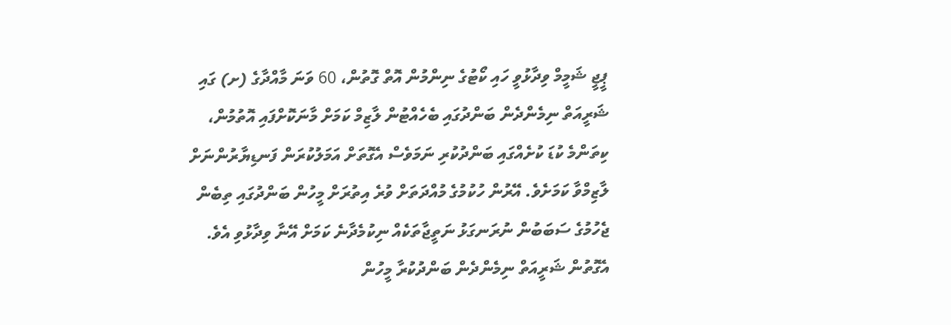ޕީޖީ ޝަމީމް ވިދާޅުވީ ހައި ކޯޓުގެ ނިންމުން އޮތް ގޮތުން، 60 ވަނަ މާއްދާގެ (ށ) ގައި ޝަރީއަތް ނިމެންދެން ބަންދުގައި ބެހެއްޓުން ލާޒިމް ކަމަށް މާނަކޮށްފައި އޮތުމުން، ކިތަންމެ ކުޑަ ކުށެއްގައި ބަންދުކުރި ނަމަވެސް އެގޮތަށް އަމަލުކުރަން ފަނޑިޔާރުންނަށް ލާޒިމްވާ ކަމަށެވެ. އޭރުން ހުކުމުގެ މުއްދަތަށް ވުރެ އިތުރަށް މީހުން ބަންދުގައި ތިބެން ޖެހުމުގެ ސަބަބުން ނުރަނގަޅު ނަތީޖާތަކެއް ނިކުމެދާނެ ކަމަށް އޭނާ ވިދާޅުވި އެވެ.
އެގޮތުން ޝަރީއަތް ނިމެންދެން ބަންދުކުރާ މީހުން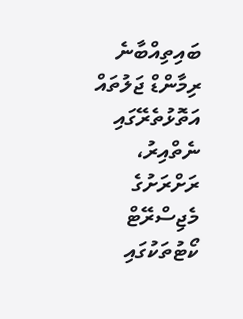ބައިތިއްބާނެ ރިމާންޑް ޖަލުތައް އަތޮޅުތެރޭގައި ނެތްއިރު، ރަށްރަށުގެ މެޖިސްރޭޓް ކޯޓުތަކުގައި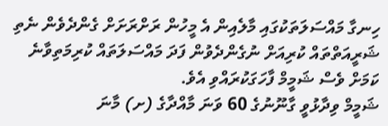ހިނގާ މައްސަލަތަކުގައި މާލެއިން އެ މީހުން ރަށްރަށަށް ގެންދެވެން ނެތި ޝަރީއަތްތައް ކުރިއަށް ނުގެންދެވުން ފަދަ މައްސަލަތައް ކުރިމަތިވާނެ ކަމަށް ވެސް ޝަމީމް ފާހަގަކުރައްވި އެވެ.
ޝަމީމް ވިދާޅުވީ ގާނޫނުގެ 60 ވަނަ މާއްދާގެ (ށ) މާނަ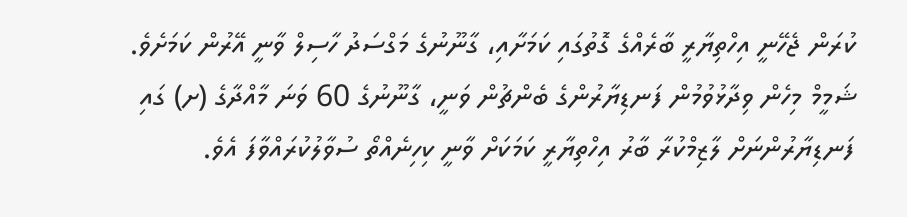ކުރަން ޖެހޭނީ އިހްތިޔާރީ ބާރެއްގެ ގޮތުގައި ކަމަށާއި، ގާނޫނުގެ މަގްސަދު ހާސިލް ވާނީ އޭރުން ކަމަށެވެ.
ޝަމީމް މިހެން ވިދާޅުވުމުން ފަނޑިޔާރުންގެ ބެންޗުން ވަނީ، ގާނޫނުގެ 60 ވަނަ މާއްދާގެ (ށ) ގައި ފަނޑިޔާރުންނަށް ލާޒިމްކުރާ ބާރު އިހްތިޔާރީ ކަމަކަށް ވާނީ ކިހިނެއްތޯ ސުވާލުކުރައްވާފަ އެވެ.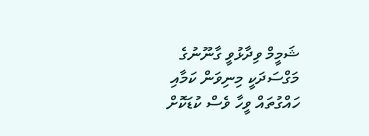ޝަމީމް ވިދާޅުވީ ގާނޫނުގެ މަގްސަދަކީ މިނިވަން ކަމާއި ހައްގުތައް ވީހާ ވެސް ކުޑަކޮށް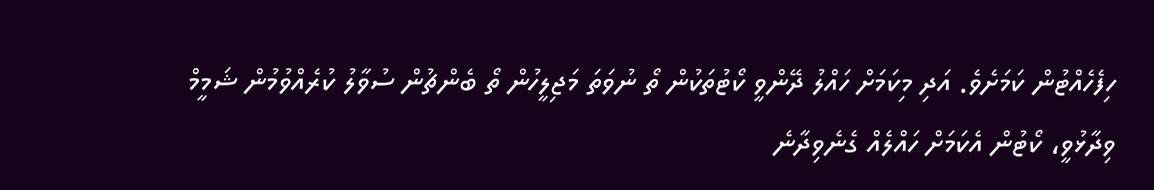ހިފެހެއްޓުން ކަމަށެވެ. އަދި މިކަމަށް ހައްލު ދޭންވީ ކޯޓުތަކުން ތޯ ނުވަތަ މަޖިލީހުން ތޯ ބެންޗުން ސުވާލު ކުރެއްވުމުން ޝަމީމް ވިދާޅުވީ، ކޯޓުން އެކަމަށް ހައްލެއް ގެނެވިދާނެ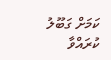ކަމަށް ގަބޫލު ކުރައްވާ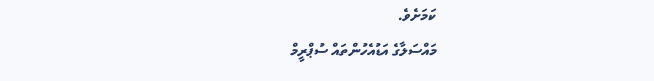ކަމަށެވެ.
މައްސަލާގެ އަޑުއެހުންތައް ސުޕްރީމް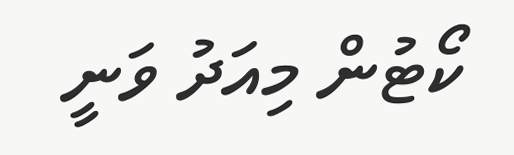ކޯޓުން މިއަދު ވަނީ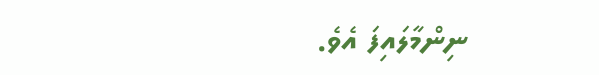ނިންމާލައިފަ އެވެ.